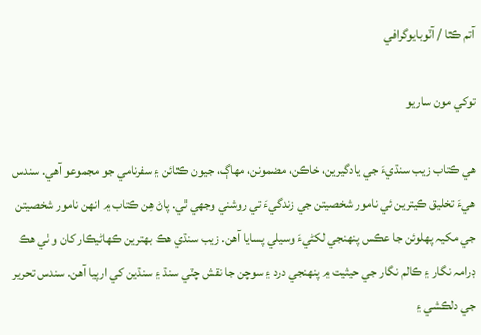آتم ڪٿا / آٽوبايوگرافي

توکي مون ساريو

ھي ڪتاب زيب سنڌيءَ جي يادگيرين، خاڪن، مضمونن، مھاڳ، جيون ڪٿائن ۽ سفرنامي جو مجموعو آهي. سندس ھيءَ تخليق ڪيترين ئي نامور شخصيتن جي زندگيءَ تي روشني وجهي ٿي. پاڻ هِن ڪتاب ۾ انھن نامور شخصيتن جي مکيہ پھلوئن جا عڪس پنھنجي لکڻيءَ وسيلي پسايا آهن. زيب سنڌي هڪ بھترين ڪھاڻيڪار کان و ٺي هڪ ڊرامہ نگار ۽ ڪالم نگار جي حيثيت ۾ پنھنجي درد ۽ سوچن جا نقش چٽي سنڌ ۽ سنڌين کي ارپيا آهن. سندس تحرير جي دلڪشي ۽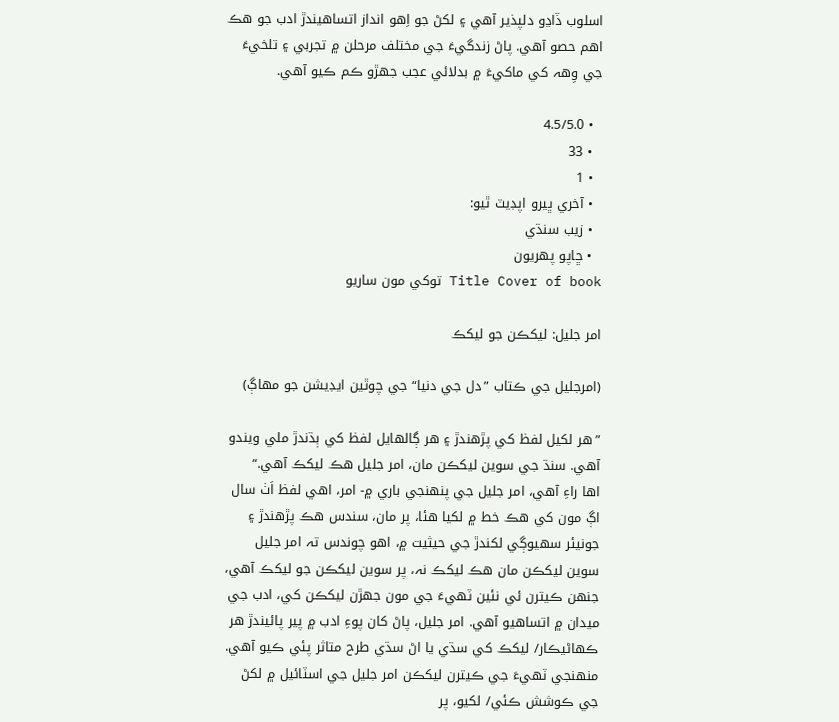اسلوب ڏاڍو دلپذير آهي ۽ لکڻ جو اِهو انداز اتساهيندڙ ادب جو هڪ اهم حصو آهي. پاڻ زندگيءَ جي مختلف مرحلن ۾ تجربي ۽ تلخيءَ جي وِهہ کي ماکيءَ ۾ بدلائي عجب جھڙو ڪم ڪيو آهي.

  • 4.5/5.0
  • 33
  • 1
  • آخري ڀيرو اپڊيٽ ٿيو:
  • زيب سنڌي
  • ڇاپو پھريون
Title Cover of book توکي مون ساريو

امر جليل: ليکڪن جو ليکڪ

(امرجليل جي ڪتاب ”دل جي دنيا“ جي چوٿين ايڊيشن جو مھاڳ)

”هر لکيل لفظ کي پڙهندڙ ۽ هر ڳالھايل لفظ کي ٻڌندڙ ملي ويندو آهي. سنڌ جي سوين ليکڪن مان، امر جليل هڪ ليکڪ آهي.“
اها راءِ آهي، امر جليل جي پنھنجي باري ۾- امر، اهي لفظ اَٺ سال اڳ مون کي هڪ خط ۾ لکيا هئا، پر مان، سندس هڪ پڙهندڙ ۽ جونيئر سھيوڳي لکندڙ جي حيثيت ۾، اهو چوندس تہ امر جليل سوين ليکڪن مان هڪ ليکڪ نہ، پر سوين ليکڪن جو ليکڪ آهي، جنھن ڪيترن ئي نئين ٽهيءَ جي مون جھڙن ليکڪن کي، ادب جي ميدان ۾ اتساهيو آهي. امر جليل، پاڻ کان پوءِ ادب ۾ پير پائيندڙ هر ڪھاڻيڪار/ ليکڪ کي سڌي يا اڻ سڌي طرح متاثر پئي ڪيو آهي. منھنجي ٽهيءَ جي ڪيترن ليکڪن امر جليل جي اسٽائيل ۾ لکڻ جي ڪوشش ڪئي/ لکيو، پر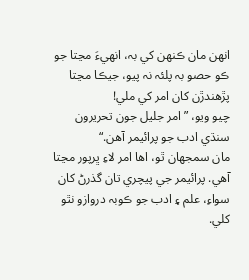انھن مان ڪنھن کي بہ، انھيءَ مڃتا جو ڪو حصو بہ پلئہ نہ پيو، جيڪا مڃتا پڙهندڙن کان امر کي ملي!
چيو ويو، ”امر جليل جون تحريرون سنڌي ادب جو پرائيمر آهن.“
مان سمجهان ٿو، اها امر لاءِ ڀرپور مڃتا آهي. پرائيمر جي پيچري تان گذرڻ کان سواءِ، علم ۽ ادب جو ڪوبہ دروازو نٿو کلي.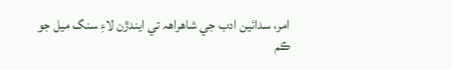امر، سدائين ادب جي شاهراھہ تي ايندڙن لاءِ سنگ ميل جو ڪم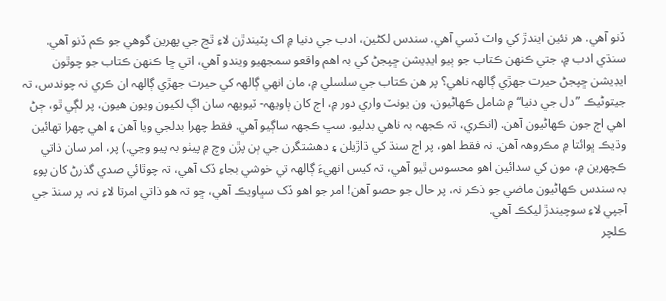ڏنو آهي. هر نئين ايندڙ کي واٽ ڏسي آهي. سندس لکڻين، ادب جي دنيا ۾ اک پٽيندڙن لاءِ ٿڃ جي پھرين گوهي جو ڪم ڏنو آهي.
سنڌي ادب ۾، جتي ڪنھن ڪتاب جو ٻيو ايڊيشن ڇپجڻ کي بہ اهم واقعو سمجهيو ويندو آهي، اتي ڇا ڪنھن ڪتاب جو چوٿون ايڊيشن ڇپجڻ حيرت جھڙي ڳالھہ ناهي؟ پر هن ڪتاب جي سلسلي ۾، مان انھي ڳالھہ کي حيرت جھڙي ڳالھہ ان ڪري نہ چوندس، تہ جيتوڻيڪ ”دل جي دنيا“ ۾ شامل ڪھاڻيون، ون يونٽ واري دور ۾، اڄ کان ٻاويھہ- ٽيويھہ سان اڳ لکيون ويون هيون، پر لڳي ٿو، ڄڻ اهي اڄ جون ڪھاڻيون آهن. (انڪري، تہ ڪجهہ بہ ناهي بدليو. سڀ ڪجهہ ساڳيو آهي. فقط چھرا بدلجي ويا آهن ۽ اهي چھرا تھائين وڌيڪ ڀوائتا ۾ مڪروھہ آهن. نہ فقط اهو، پر اڄ سنڌ کي ڌاڙيلن ۽ دهشتگرن جي ٻن پڙن وچ ۾ پيٺو بہ پيو وڃي.) پر، امر سان ذاتي ڪچھرين ۾، مون کي سدائين اهو محسوس ٿيو آهي، تہ کيس انھيءَ ڳالھہ تي خوشي بجاءِ ڏک آهي، تہ چوٿائي صدي گذرڻ کان پوءِ بہ سندس ڪھاڻيون ماضي جو ذڪر نہ، پر حال جو حصو آهن! امر جو اهو ڏک سڀاويڪ آهي، ڇو تہ هو ذاتي امرتا لاءِ نہ، پر سنڌ جي آجپي لاءِ سوچيندڙ ليکڪ آهي.
ڪلچر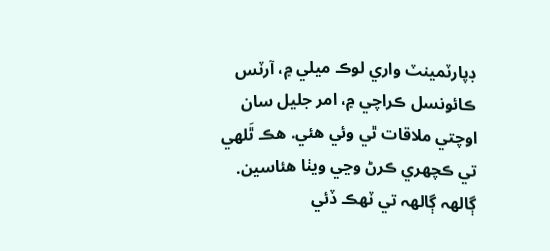ڊپارٽمينٽ واري لوڪ ميلي ۾، آرٽس ڪائونسل ڪراچي ۾، امر جليل سان اوچتي ملاقات ٿي وئي هئي. هڪ ٿَلھي تي ڪچھري ڪرڻ وڃي ويٺا هئاسين. ڳالھہ ڳالھہ تي ٽھڪ ڏئي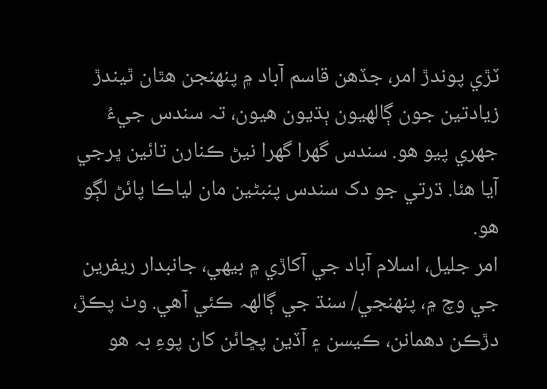ٽڙي پوندڙ امر، جڏهن قاسم آباد ۾ پنھنجن هٿان ٿيندڙ زيادتين جون ڳالھيون ٻڌيون هيون، تہ سندس جيءُ جهري پيو هو. سندس گهرا گهرا نيڻ ڪنارن تائين ڀرجي آيا هئا. ڌرتي جو دک سندس پنبڻين مان لياڪا پائڻ لڳو هو.
امر جليل، اسلام آباد جي آکاڙي ۾ بيھي، جانبدار ريفرين جي وچ ۾، پنھنجي/ سنڌ جي ڳالھہ ڪئي آهي. وٺ پڪڙ، دڙڪن دهمانن، ڪيسن ۽ آڏين پڇائن کان پوءِ بہ هو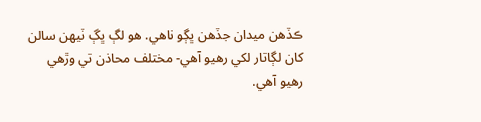ڪڏهن ميدان جڏهن ڀڳو ناهي. هو لڳ ڀڳ ٽيھن سالن کان لڳاتار لکي رهيو آهي- مختلف محاذن تي وڙهي رهيو آهي.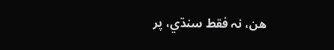هن، نہ فقط سنڌي، پر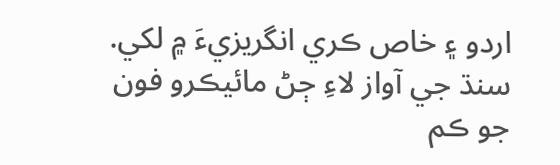اردو ۽ خاص ڪري انگريزيءَ ۾ لکي. سنڌ جي آواز لاءِ ڄڻ مائيڪرو فون جو ڪم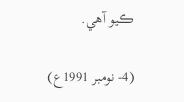ڪيو آهي.

(4- نومبر 1991ع)